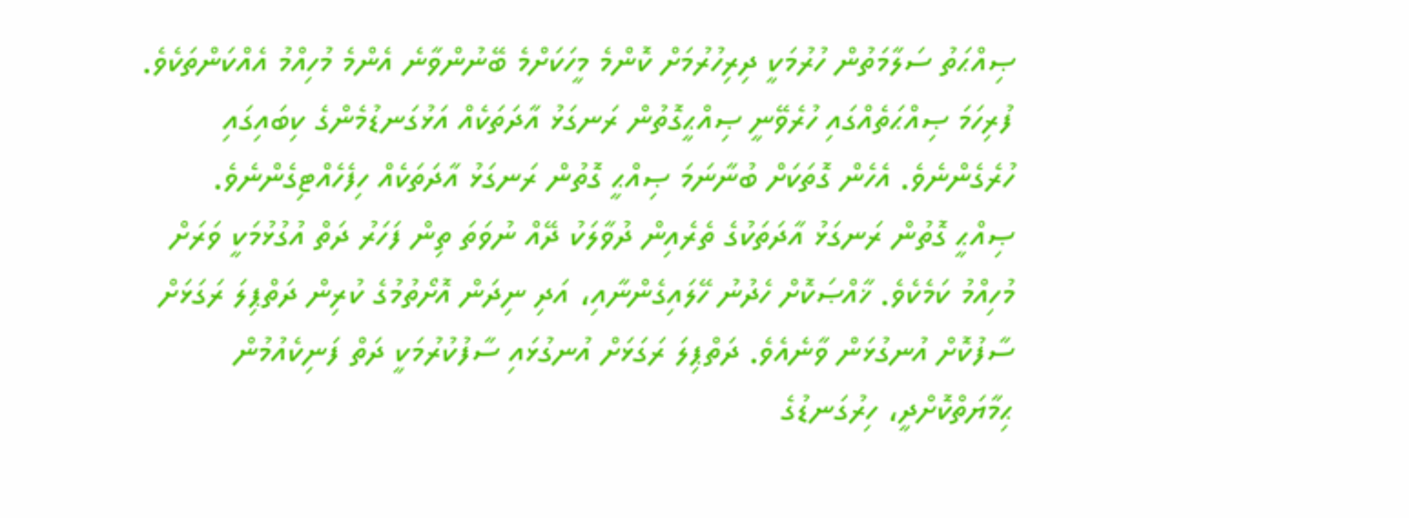ޞިއްޙަތު ސަލާމަތުން ހުރުމަކީ ދިރިހުރުމަށް ކޮންމެ މީހަކަށްމެ ބޭނުންވާނެ އެންމެ މުހިއްމު އެއްކަންތަކެވެ. ފުރިހަމަ ޞިއްޙަތެއްގައި ހުރެވޭނީ ޞިއްޙީގޮތުން ރަނގަޅު އާދަތަކެއް އަޅުގަނޑުމެންގެ ކިބައިގައި ހުރެގެންނެވެ. އެހެން ގޮތަކަށް ބުނާނަމަ ޞިއްޙީ ގޮތުން ރަނގަޅު އާދަތަކެއް ހިފެހެއްޓިގެންނެވެ.
ޞިއްޙީ ގޮތުން ރަނގަޅު އާދަތަކުގެ ތެރެއިން ދުވާލަކު ދޭއް ނުވަތަ ތިން ފަހަރު ދަތް އުގުޅުމަކީ ވަރަށް މުހިއްމު ކަމެކެވެ. ޚާއްޞަކޮށް ހެދުނު ހޭލައިގެންނާއި، އަދި ނިދަން އޮށޯތުމުގެ ކުރިން ދަތްޕިލަ ރަގަޅަށް ސާފުކޮށް އުނގުޅަން ވާނެއެވެ. ދަތްޕިލަ ރަގަޅަށް އުނގުޅައި ސާފުކުރުމަކީ ދަތް ފަނިކެއުމުން ޙިމާޔަތްކޮށްދީ، ހިރުގަނޑުގެ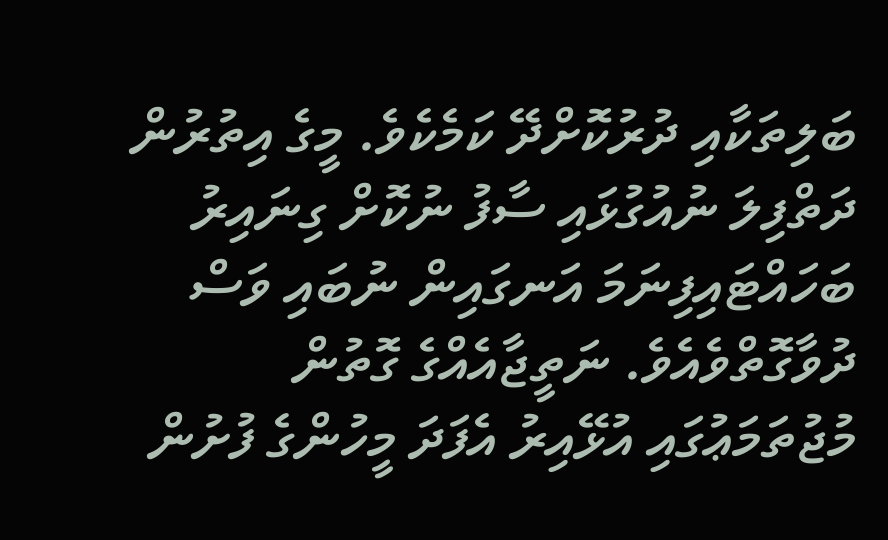ބަލިތަކާއި ދުރުކޮށްދޭ ކަމެކެވެ. މީގެ އިތުރުން ދަތްފިލަ ނުއުގުޅައި ސާފު ނުކޮށް ގިނައިރު ބަހައްޓައިފިނަމަ އަނގައިން ނުބައި ވަސް ދުވާގޮތްވެއެވެ. ނަތީޖާއެއްގެ ގޮތުން މުޖުތަމަޢުގައި އުޅޭއިރު އެފަދަ މީހުންގެ ފުށުން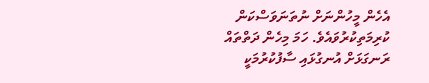އެހެން މީހުންނަށް ނުތަނަވަސްކަން ކުރިމަތިކުރުވައެވެ. ހަމަ މިހެން ދަތްތައް ރަނގަޅަށް އުނގުޅައި ސާފުކުރުމަކީ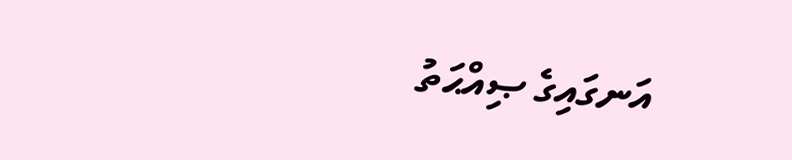އަނގައިގެ ޞިއްޙަތު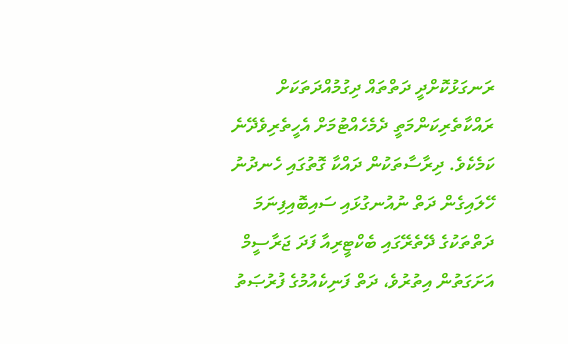ރަނގަޅުކޮށްދީ ދަތްތައް ދިގުމުއްދަތަކަށް ރައްކާތެރިކަންމަތީ ދެމެހެއްޓުމަށް އެހީތެރިވެދޭނެ ކަމެކެވެ. ދިރާސާތަކުން ދައްކާ ގޮތުގައި ހެނދުނު ހޭލައިގެން ދަތް ނުއުނގުޅައި ސައިބޮއިފިނަމަ ދަތްތަކުގެ ދޭތެރޭގައި ބެކްޓީރިއާ ފަދަ ޖަރާސީމް އަށަގަތުން އިތުރުވެ، ދަތް ފަނިކެއުމުގެ ފުރުޞަތު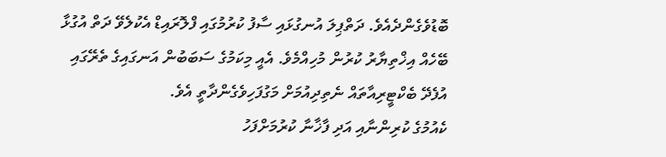ބޮޑުވެގެންދެއެވެ. ދަތްޕިލަ އުނގުޅައި ސާފު ކުރުމުގައި ފްލޮރައިޑް އެކުލެވޭ ދަތް އުގުޅާ ބޭހެއް އިޚްތިޔާރު ކުރުން މުހިއްމެވެ. އެއީ މިކަމުގެ ސަބަބުން އަނގައިގެ ތެރޭގައި އުފެދޭ ބެކްޓީރިއާތައް ނެތިދިއުމަށް މަގުފަހިވެގެންދާތީ އެވެ.
ކެއުމުގެ ކުރިންނާއި އަދި ފާޚާނާ ކުރުމަށްފަހު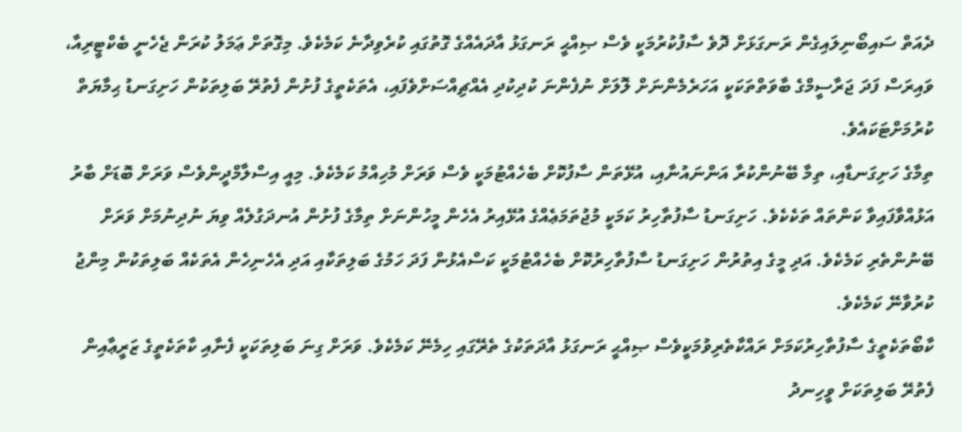ދެއަތް ސައިބޯނިލައިގެން ރަނގަޅަށް ދޮވެ ސާފުކުރުމަކީ ވެސް ޞިއްޙީ ރަނގަޅު އާދައެއްގެ ގޮތުގައި ކުރެވިދާނެ ކަމެކެވެ. މިގޮތަށް ޢަމަލު ކުރަން ޖެހެނީ ބެކްޓީރިއާ، ވައިރަސް ފަދަ ޖަރާސީމްގެ ބާވަތްތަކަކީ އަހަރެމެންނަށް ލޮލަށް ނުފެންނަ ކުދިކުދި އެއްޗިއްސަށްވެފައި، އެތަކެތީގެ ފުށުން ފެތުރޭ ބަލިތަކުން ހަށިގަނޑު ޙިމާޔަތް ކުރުމަށްޓަކައެވެ.
ތިމާގެ ހަށިގަނޑާއި، ތިމާ ބޭނުންކުރާ އަންނައުނާއި، އުޅޭތަން ސާފުކޮށް ބެހެއްޓުމަކީ ވެސް ވަރަށް މުހިއްމު ކަމެކެވެ. މިއީ އިސްލާމްދީންވެސް ވަރަށް ބޮޑަށް ބާރު އަޅުއްވާފައިވާ ކަންތައް ތަކެކެވެ. ހަށިގަނޑު ސާފުތާހިރު ކަމަކީ މުޖުތަމަޢެއްގެ އުޅޭއިރު އެހެން މީހުންނަށް ތިމާގެ ފުށުން އުނދަގުލެއް ވިޔަ ނުދިނުމަށް ވަރަށް ބޭނުންތެރި ކަމެކެވެ. އަދި މީގެ އިތުރުން ހަށިގަނޑު ސާފުތާހިރުކޮށް ބެހެއްޓުމަކީ ކަސްއެޅުން ފަދަ ހަމުގެ ބަލިތަކާއި އަދި އެހެނިހެން އެތަކެއް ބަލިތަކުން މިންޖު ކުރުވާނޭ ކަމެކެވެ.
ކާބޯތަކެތީގެ ސާފުތާހިރުކަމަށް ރައްކާތެރިވުމަކީވެސް ޞިއްޙީ ރަނގަޅު އާދަތަކުގެ ތެރޭގައި ހިމެނޭ ކަމެކެވެ. ވަރަށް ގިނަ ބަލިތަކަކީ ފެނާއި ކާތަކެތީގެ ޒަރީޢާއިން ފެތުރޭ ބަލިތަކަށް ވީހިނދު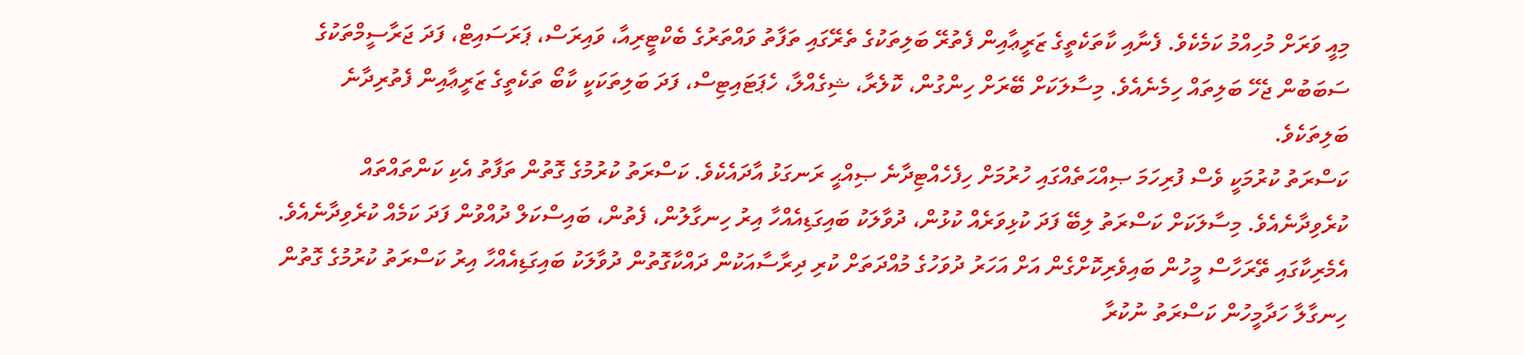މިއީ ވަރަށް މުހިއްމު ކަމެކެވެ. ފެނާއި ކާތަކެތީގެ ޒަރީޢާއިން ފެތުރޭ ބަލިތަކުގެ ތެރޭގައި ތަފާތު ވައްތަރުގެ ބެކްޓީރިއާ، ވައިރަސް، ޕަރަސައިޓް، ފަދަ ޖަރާސީމްތަކުގެ ސަބަބުން ޖެހޭ ބަލިތައް ހިމެނެއެވެ. މިސާލަކަށް ބޭރަށް ހިންގުން، ކޮލެރާ، ޝިގެއްލާ، ހެޕަޓައިޓިސް، ފަދަ ބަލިތަކަކީ ކާބޯ ތަކެތީގެ ޒަރީޢާއިން ފެތުރިދާނެ ބަލިތަކެވެ.
ކަސްރަތު ކުރުމަކީ ވެސް ފުރިހަމަ ޞިއްޙަތެއްގައި ހުރުމަށް ހިފެހެއްޓިދާނެ ޞިއްޙީ ރަނގަޅު އާދައެކެވެ. ކަސްރަތު ކުރުމުގެ ގޮތުން ތަފާތު އެކި ކަންތައްތައް ކުރެވިދާނެއެވެ. މިސާލަކަށް ކަސްރަތު ލިބޭ ފަދަ ކުޅިވަރެއް ކުޅުން، ދުވާލަކު ބައިގަޑިއެއްހާ އިރު ހިނގާލުން، ފެތުން، ބައިސްކަލް ދުއްވުން ފަދަ ކަމެއް ކުރެވިދާނެއެވެ. އެމެރިކާގައި ތޭރަހާސް މީހުން ބައިވެރިކޮށްގެން އަށް އަހަރު ދުވަހުގެ މުއްދަތަށް ކުރި ދިރާސާއަކުން ދައްކާގޮތުން ދުވާލަކު ބައިގަޑިއެއްހާ އިރު ކަސްރަތު ކުރުމުގެ ގޮތުން ހިނގާލާ ހަދާމީހުން ކަސްރަތު ނުކުރާ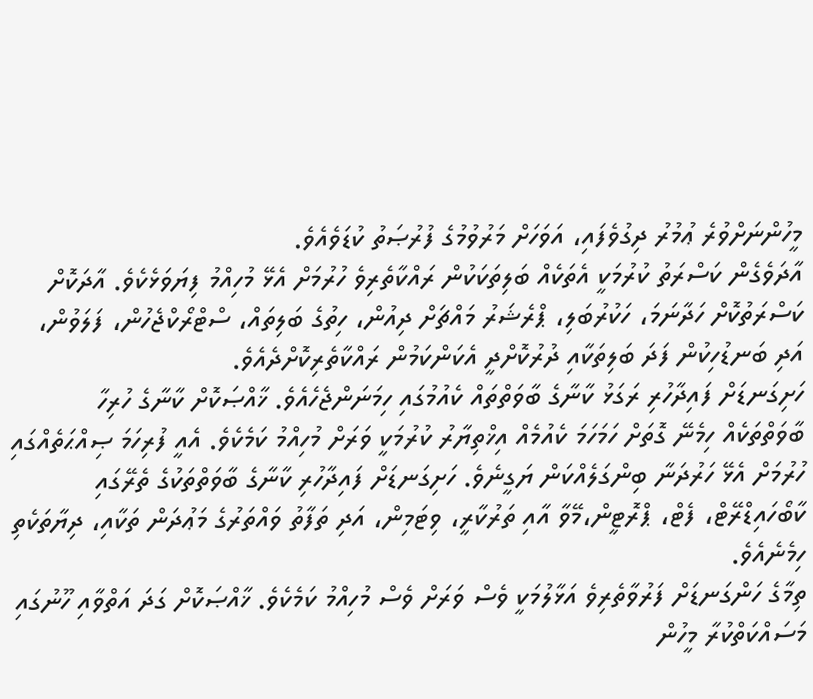މީހުންނަށްވުރެ ޢުމުރު ދިގުވެފައި، އަވަހަށް މަރުވުމުގެ ފުރުޞަތު ކުޑަވެއެވެ.
އާދަވެގެން ކަސްރަތު ކުރުމަކީ އެތަކެއް ބަލިތަކަކުން ރައްކާތެރިވެ ހުރުމަށް އެޅޭ މުހިއްމު ފިޔަވަޅެކެވެ. އާދަކޮށް ކަސްރަތުކޮށް ހަދާނަމަ، ހަކުރުބަލި، ޕްރެޝަރު މައްޗަށް ދިއުން، ހިތުގެ ބަލިތައް، ސްޓްރޯކްޖެހުން، ފަލަވުން، އަދި ބަނޑުހިކުން ފަދަ ބަލިތަކާއި ދުރުކޮށްދީ އެކަންކަމުން ރައްކާތެރިކޮށްދެއެވެ.
ހަށިގަނޑަށް ފައިދާހުރި ރަގަޅު ކާނާގެ ބާވަތްތައް ކެއުމުގައި ހިމަނަންޖެހެއެވެ. ޚާއްޞަކޮށް ކާނާގެ ހުރިހާ ބާވަތްތަކެއް ހިމެނޭ ގޮތަށް ހަމަހަމަ ކެއުމެއް އިޚްތިޔާރު ކުރުމަކީ ވަރަށް މުހިއްމު ކަމެކެވެ. އެއީ ފުރިހަމަ ޞިއްޙަތެއްގައި ހުރުމަށް އެޅޭ ހަރުދަނާ ބިންގަލެއްކަން ޔަގީނެވެ. ހަށިގަނޑަށް ފައިދާހުރި ކާނާގެ ބާވަތްތަކުގެ ތެރޭގައި ކާބޯހައިޑްރޭޓް، ފެޓް، ޕްރޮޓީން،މޭވާ އާއި ތަރުކާރީ، ވިޓަމިން، އަދި ތަފާތު ވައްތަރުގެ މަޢުދަން ތަކާއި، ދިޔާތަކެތި ހިމެނެއެވެ.
ތިމާގެ ހަންގަނޑަށް ފަރުވާތެރިވެ އަޅާލުމަކީ ވެސް ވަރަށް ވެސް މުހިއްމު ކަމެކެވެ. ޚާއްޞަކޮށް ގަދަ އަތްވާއި ހޫނުގައި މަސައްކަތްކުރާ މީހުން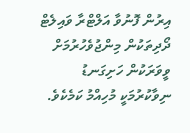އިރުން ފޮނުވާ އަލްޓްރާ ވައިލެޓް ދޯދިތަކުން މިންޖުވެހުރުމަށް ވީވަރަކުން ހަށިގަނޑު ނިވާކުރުމަކީ މުހިއްމު ކަމެކެވެ.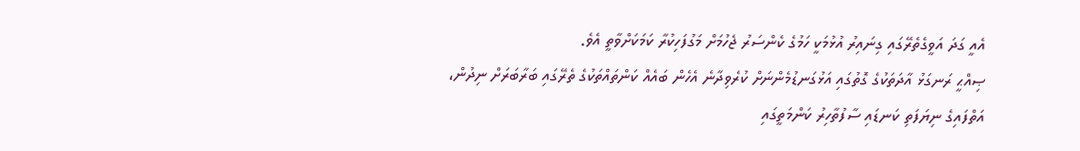އެއީ ގަދަ އަވީގެތެރޭގައި ގިނައިރު އުޅުމަކީ ހަމުގެ ކެންސަރު ޖެހުމަށް މަގުފަހިކުރާ ކަމަކަށްވާތީ އެވެ.
ޞިއްޙީ ރަނގަޅު އާދަތަކުގެ ގޮތުގައި އަޅުގަނޑުމެންނަށް ކުރެވިދާނެ އެހެން ބައެއް ކަންތައްތަކުގެ ތެރޭގައި ބަރާބަރަށް ނިދުން، އަތްފައިގެ ނިޔަފަތި ކަނޑައި ސާފުތާހިރު ކަންމަތީގައި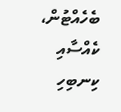ބެހެއްޓުން، ކެއްސާއި ކިނބިހި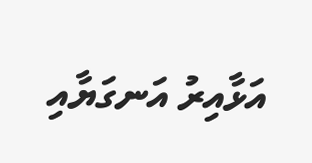އަޅާއިރު އަނގަޔާއި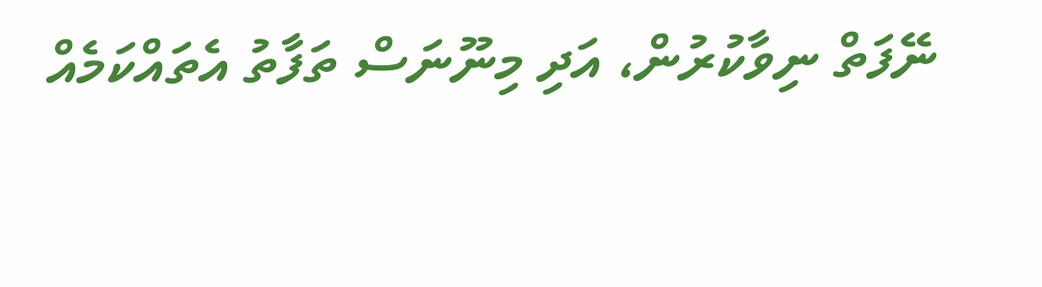ނޭފަތް ނިވާކުރުން، އަދި މިނޫނަސް ތަފާތު އެތައްކަމެއް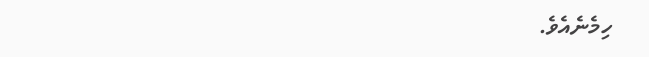ހިމެނެއެވެ.